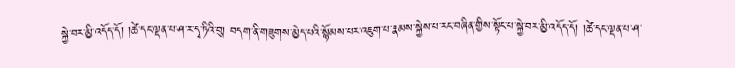སྐྱེ་བར་མྱི་འདོད་དོ། །ཚེ་དང་ལྡན་པ་ཤ་ར་དྭ་ཏིའི་བུ། བདག་ནི་གཟུགས་མྱེད་པའི་སྙོམས་པར་འཇུག་པ་རྣམས་སྐྱེས་པ་རང་བཞིན་གྱིས་སྟོང་པ་སྐྱེ་བར་མྱི་འདོད་དོ། །ཚེ་དང་ལྡན་པ་ཤ་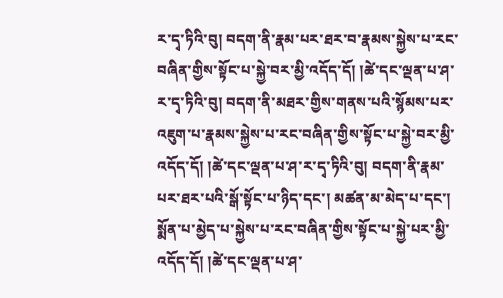ར་དྭ་ཏིའི་བུ། བདག་ནི་རྣམ་པར་ཐར་བ་རྣམས་སྐྱེས་པ་རང་བཞིན་གྱིས་སྟོང་པ་སྐྱེ་བར་མྱི་འདོད་དོ། །ཚེ་དང་ལྡན་པ་ཤ་ར་དྭ་ཏིའི་བུ། བདག་ནི་མཐར་གྱིས་གནས་པའི་སྙོམས་པར་འཇུག་པ་རྣམས་སྐྱེས་པ་རང་བཞིན་གྱིས་སྟོང་པ་སྐྱེ་བར་མྱི་འདོད་དོ། །ཚེ་དང་ལྡན་པ་ཤ་ར་དྭ་ཏིའི་བུ། བདག་ནི་རྣམ་པར་ཐར་པའི་སྒོ་སྟོང་པ་ཉིད་དང་། མཚན་མ་མེད་པ་དང་། སྨོན་པ་མྱེད་པ་སྐྱེས་པ་རང་བཞིན་གྱིས་སྟོང་པ་སྐྱེ་པར་མྱི་འདོད་དོ། །ཚེ་དང་ལྡན་པ་ཤ་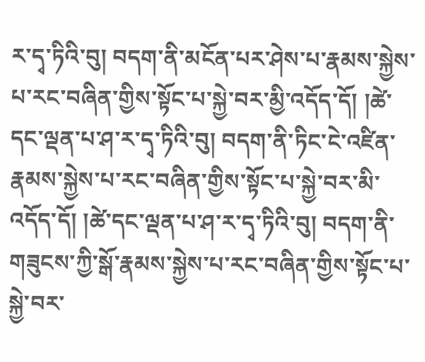ར་དྭ་ཏིའི་བུ། བདག་ནི་མངོན་པར་ཤེས་པ་རྣམས་སྐྱེས་པ་རང་བཞིན་གྱིས་སྟོང་པ་སྐྱེ་བར་མྱི་འདོད་དོ། །ཚེ་དང་ལྡན་པ་ཤ་ར་དྭ་ཏིའི་བུ། བདག་ནི་ཏིང་ངེ་འཛིན་རྣམས་སྐྱེས་པ་རང་བཞིན་གྱིས་སྟོང་པ་སྐྱེ་བར་མི་འདོད་དོ། །ཚེ་དང་ལྡན་པ་ཤ་ར་དྭ་ཏིའི་བུ། བདག་ནི་གཟུངས་ཀྱི་སྒོ་རྣམས་སྐྱེས་པ་རང་བཞིན་གྱིས་སྟོང་པ་སྐྱེ་བར་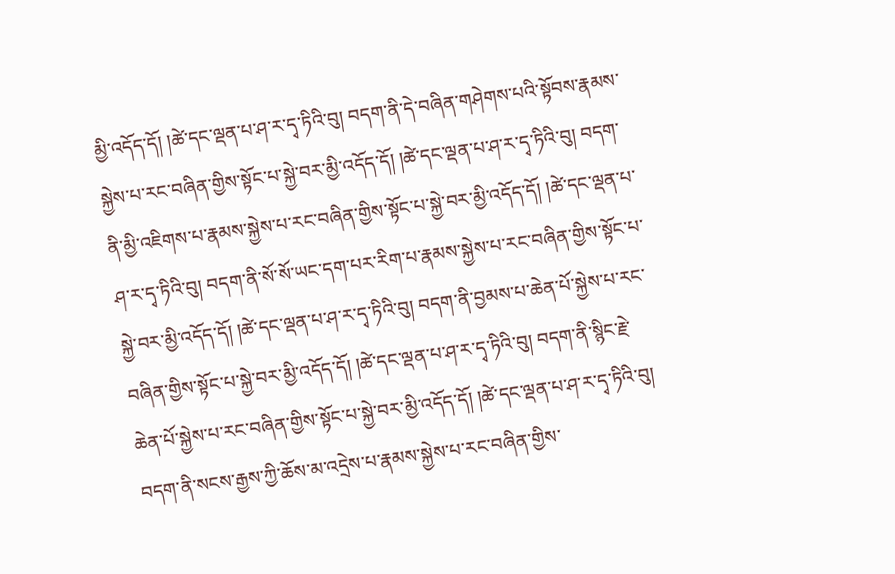མྱི་འདོད་དོ། །ཚེ་དང་ལྡན་པ་ཤ་ར་དྭ་ཏིའི་བུ། བདག་ནི་དེ་བཞིན་གཤེགས་པའི་སྟོབས་རྣམས་སྐྱེས་པ་རང་བཞིན་གྱིས་སྟོང་པ་སྐྱེ་བར་མྱི་འདོད་དོ། །ཚེ་དང་ལྡན་པ་ཤ་ར་དྭ་ཏིའི་བུ། བདག་ནི་མྱི་འཇིགས་པ་རྣམས་སྐྱེས་པ་རང་བཞིན་གྱིས་སྟོང་པ་སྐྱེ་བར་མྱི་འདོད་དོ། །ཚེ་དང་ལྡན་པ་ཤ་ར་དྭ་ཏིའི་བུ། བདག་ནི་སོ་སོ་ཡང་དག་པར་རིག་པ་རྣམས་སྐྱེས་པ་རང་བཞིན་གྱིས་སྟོང་པ་སྐྱེ་བར་མྱི་འདོད་དོ། །ཚེ་དང་ལྡན་པ་ཤ་ར་དྭ་ཏིའི་བུ། བདག་ནི་བྱམས་པ་ཆེན་པོ་སྐྱེས་པ་རང་བཞིན་གྱིས་སྟོང་པ་སྐྱེ་བར་མྱི་འདོད་དོ། །ཚེ་དང་ལྡན་པ་ཤ་ར་དྭ་ཏིའི་བུ། བདག་ནི་སྙིང་རྗེ་ཆེན་པོ་སྐྱེས་པ་རང་བཞིན་གྱིས་སྟོང་པ་སྐྱེ་བར་མྱི་འདོད་དོ། །ཚེ་དང་ལྡན་པ་ཤ་ར་དྭ་ཏིའི་བུ། བདག་ནི་སངས་རྒྱས་ཀྱི་ཆོས་མ་འདྲེས་པ་རྣམས་སྐྱེས་པ་རང་བཞིན་གྱིས་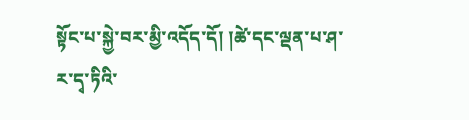སྟོང་པ་སྐྱེ་བར་མྱི་འདོད་དོ། །ཚེ་དང་ལྡན་པ་ཤ་ར་དྭ་ཏིའི་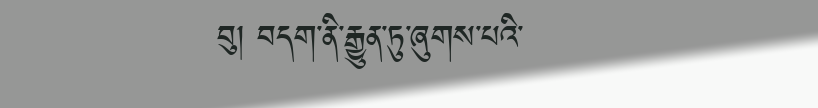བུ། བདག་ནི་རྒྱུན་ཏུ་ཞུགས་པའི་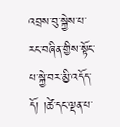འབྲས་བུ་སྐྱེས་པ་རང་བཞིན་གྱིས་སྟོང་པ་སྐྱེ་བར་མྱི་འདོད་དོ། །ཚེ་དང་ལྡན་པ་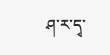ཤ་ར་དྭ་